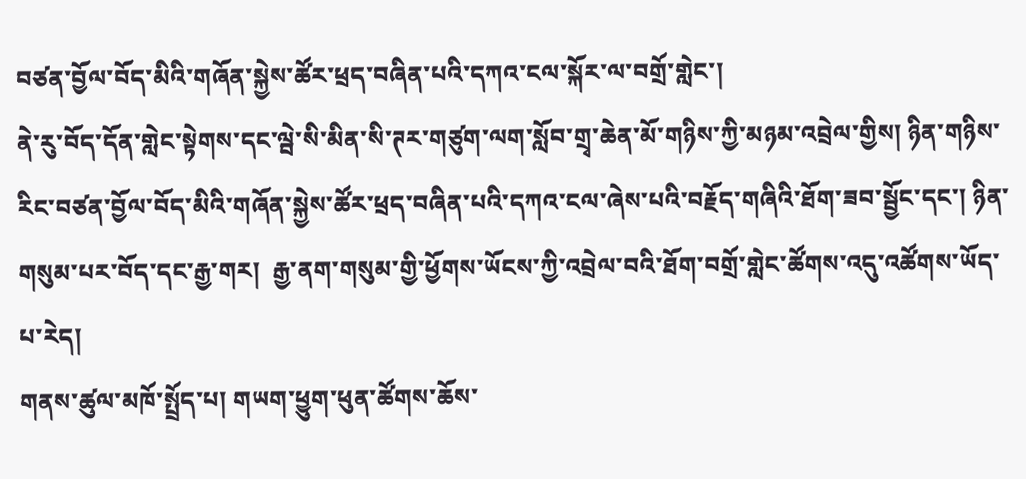བཙན་བྱོལ་བོད་མིའི་གཞོན་སྐྱེས་ཚོར་ཕྲད་བཞིན་པའི་དཀའ་ངལ་སྐོར་ལ་བགྲོ་གླེང་།
ནེ་རུ་བོད་དོན་གླེང་སྟེགས་དང་ལྦེ་སི་མིན་སི་ཊར་གཙུག་ལག་སློབ་གྲྭ་ཆེན་མོ་གཉིས་ཀྱི་མཉམ་འབྲེལ་གྱིས། ཉིན་གཉིས་རིང་བཙན་བྱོལ་བོད་མིའི་གཞོན་སྐྱེས་ཚོར་ཕྲད་བཞིན་པའི་དཀའ་ངལ་ཞེས་པའི་བརྗོད་གཞིའི་ཐོག་ཟབ་སྦྱོང་དང་། ཉིན་གསུམ་པར་བོད་དང་རྒྱ་གར།  རྒྱ་ནག་གསུམ་གྱི་ཕྱོགས་ཡོངས་ཀྱི་འབྲེལ་བའི་ཐོག་བགྲོ་གླེང་ཚོགས་འདུ་འཚོགས་ཡོད་པ་རེད།
གནས་ཚུལ་མཁོ་སྤྲོད་པ། གཡག་ཕྱུག་ཕུན་ཚོགས་ཆོས་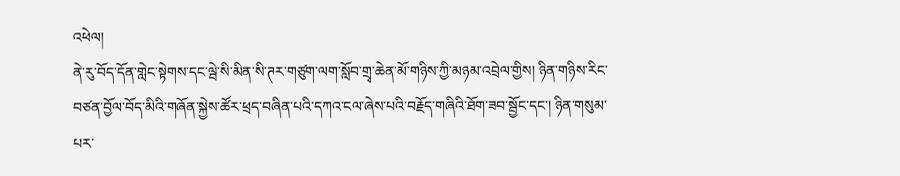འཕེལ།
ནེ་རུ་བོད་དོན་གླེང་སྟེགས་དང་ལྦེ་སི་མིན་སི་ཊར་གཙུག་ལག་སློབ་གྲྭ་ཆེན་མོ་གཉིས་ཀྱི་མཉམ་འབྲེལ་གྱིས། ཉིན་གཉིས་རིང་བཙན་བྱོལ་བོད་མིའི་གཞོན་སྐྱེས་ཚོར་ཕྲད་བཞིན་པའི་དཀའ་ངལ་ཞེས་པའི་བརྗོད་གཞིའི་ཐོག་ཟབ་སྦྱོང་དང་། ཉིན་གསུམ་པར་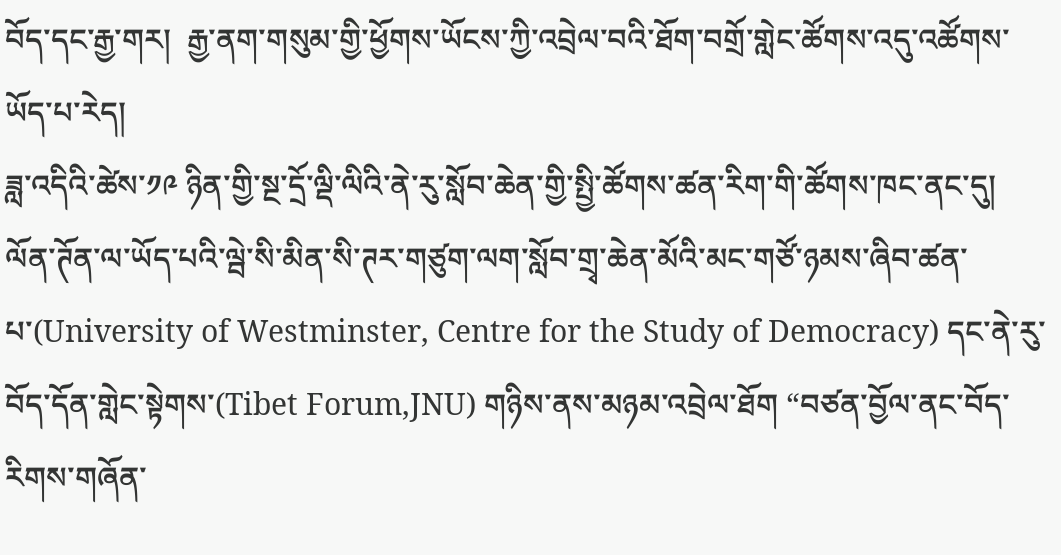བོད་དང་རྒྱ་གར།  རྒྱ་ནག་གསུམ་གྱི་ཕྱོགས་ཡོངས་ཀྱི་འབྲེལ་བའི་ཐོག་བགྲོ་གླེང་ཚོགས་འདུ་འཚོགས་ཡོད་པ་རེད།
ཟླ་འདིའི་ཚེས་༡༩ ཉིན་གྱི་སྔ་དྲོ་ལྡི་ལིའི་ནེ་རུ་སློབ་ཆེན་གྱི་སྤྱི་ཚོགས་ཚན་རིག་གི་ཚོགས་ཁང་ནང་དུ། ལོན་ཊོན་ལ་ཡོད་པའི་ལྦེ་སི་མིན་སི་ཊར་གཙུག་ལག་སློབ་གྲྭ་ཆེན་མོའི་མང་གཙོ་ཉམས་ཞིབ་ཚན་པ་(University of Westminster, Centre for the Study of Democracy) དང་ནེ་རུ་བོད་དོན་གླེང་སྟེགས་(Tibet Forum,JNU) གཉིས་ནས་མཉམ་འབྲེལ་ཐོག “བཙན་བྱོལ་ནང་བོད་རིགས་གཞོན་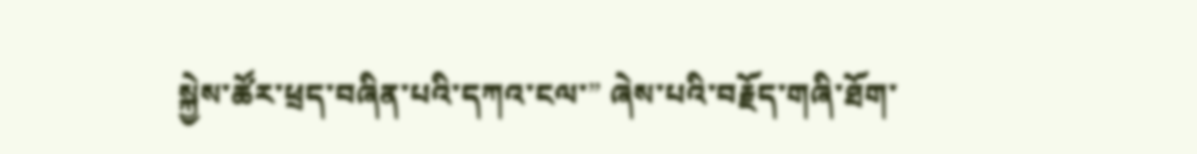སྐྱེས་ཚོར་ཕྲད་བཞིན་པའི་དཀའ་ངལ་” ཞེས་པའི་བརྗོད་གཞི་ཐོག་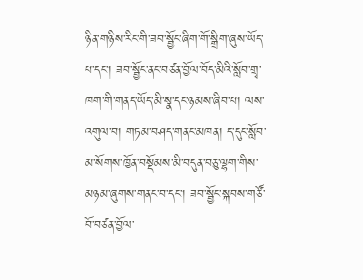ཉིན་གཉིས་རིང་གི་ཟབ་སྦྱོང་ཞིག་གོ་སྒྲིག་ཞུས་ཡོད་པ་དང་། ཟབ་སྦྱོང་ནང་བཙན་བྱོལ་བོད་མིའི་སློབ་གྲྭ་ཁག་གི་གནད་ཡོད་མི་སྣ་དང་ཉམས་ཞིབ་པ། ལས་འགུལ་བ། གཏམ་བཤད་གནང་མཁན། ད་དུང་སློབ་མ་སོགས་ཁྱོན་བསྡོམས་མི་བདུན་བཅུ་ལྷག་གིས་མཉམ་ཞུགས་གནང་བ་དང་། ཟབ་སྦྱོང་སྐབས་གཙོ་བོ་བཙན་བྱོལ་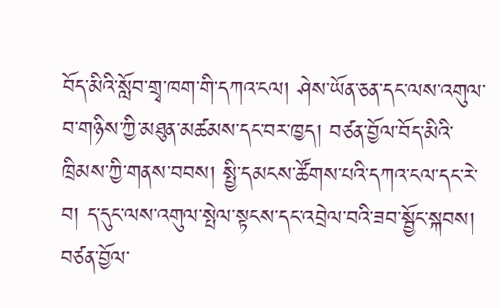བོད་མིའི་སློབ་གྲྭ་ཁག་གི་དཀའ་ངལ། ཤེས་ཡོན་ཅན་དང་ལས་འགུལ་བ་གཉིས་ཀྱི་མཐུན་མཚམས་དང་བར་ཁྱད། བཙན་བྱོལ་བོད་མིའི་ཁྲིམས་ཀྱི་གནས་བབས། སྤྱི་དམངས་ཚོགས་པའི་དཀའ་ངལ་དང་རེ་བ། ད་དུང་ལས་འགུལ་སྤེལ་སྟངས་དང་འབྲེལ་བའི་ཟབ་སྦྱོང་སྐབས། བཙན་བྱོལ་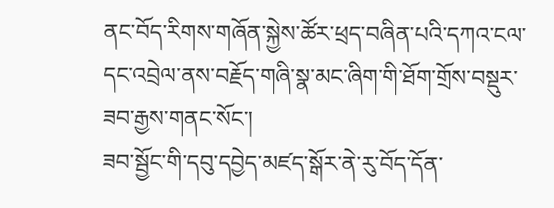ནང་བོད་རིགས་གཞོན་སྐྱེས་ཚོར་ཕྲད་བཞིན་པའི་དཀའ་ངལ་དང་འབྲེལ་ནས་བརྗོད་གཞི་སྣ་མང་ཞིག་གི་ཐོག་གྲོས་བསྡུར་ཟབ་རྒྱས་གནང་སོང་།
ཟབ་སྦྱོང་གི་དབུ་དབྱེད་མཛད་སྒོར་ནེ་རུ་བོད་དོན་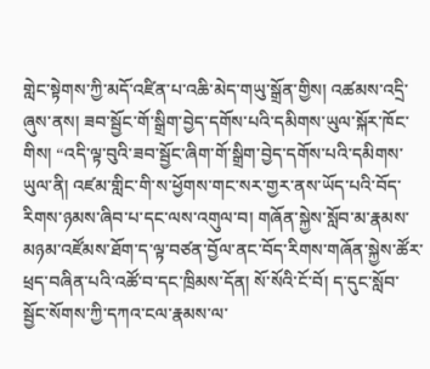གླེང་སྟེགས་ཀྱི་མདོ་འཛིན་པ་འཆི་མེད་གཡུ་སྒྲོན་གྱིས། འཚམས་འདྲི་ཞུས་ནས། ཟབ་སྦྱོང་གོ་སྒྲིག་བྱེད་དགོས་པའི་དམིགས་ཡུལ་སྐོར་ཁོང་གིས། “འདི་ལྟ་བུའི་ཟབ་སྦྱོང་ཞིག་གོ་སྒྲིག་བྱེད་དགོས་པའི་དམིགས་ཡུལ་ནི། འཛམ་གླིང་གི་ས་ཕྱོགས་གང་སར་གྱར་ནས་ཡོད་པའི་བོད་རིགས་ཉམས་ཞིབ་པ་དང་ལས་འགུལ་བ། གཞོན་སྐྱེས་སློབ་མ་རྣམས་མཉམ་འཛོམས་ཐོག་ད་ལྟ་བཙན་བྱོལ་ནང་བོད་རིགས་གཞོན་སྐྱེས་ཚོར་ཕྲད་བཞིན་པའི་འཚོ་བ་དང་ཁྲིམས་དོན། སོ་སོའི་ངོ་བོ། ད་དུང་སློབ་སྦྱོང་སོགས་ཀྱི་དཀའ་ངལ་རྣམས་ལ་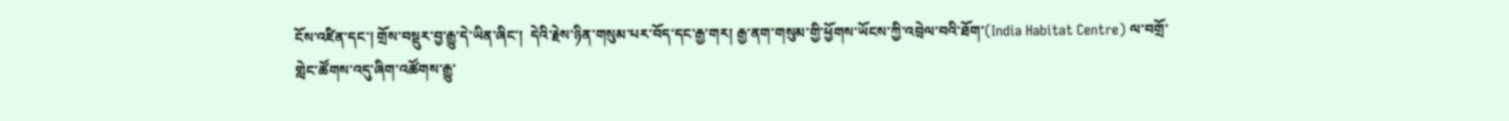ངོས་འཛིན་དང་། གྲོས་བསྡུར་བྱ་རྒྱུ་དེ་ཡིན་ཞིང་།  དེའི་རྗེས་ཉིན་གསུམ་པར་བོད་དང་རྒྱ་གར། རྒྱ་ནག་གསུམ་གྱི་ཕྱོགས་ཡོངས་ཀྱི་འབྲེལ་བའི་ཐོག་(India Habitat Centre) ལ་བགྲོ་གླེང་ཚོགས་འདུ་ཞིག་འཚོགས་རྒྱུ་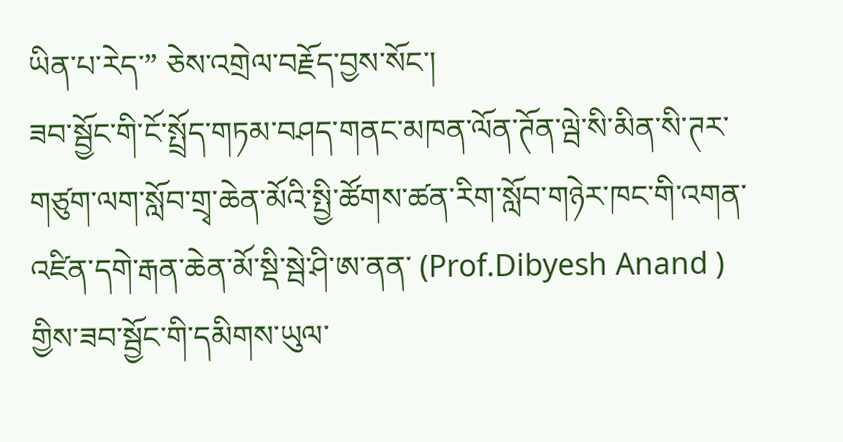ཡིན་པ་རེད་” ཅེས་འགྲེལ་བརྗོད་བྱས་སོང་།
ཟབ་སྦྱོང་གི་ངོ་སྤྲོད་གཏམ་བཤད་གནང་མཁན་ལོན་ཊོན་ལྦེ་སི་མིན་སི་ཊར་གཙུག་ལག་སློབ་གྲྭ་ཆེན་མོའི་སྤྱི་ཚོགས་ཚན་རིག་སློབ་གཉེར་ཁང་གི་འགན་འཛིན་དགེ་རྒན་ཆེན་མོ་སྡི་སྦེ་ཤི་ཨ་ནན་ (Prof.Dibyesh Anand ) གྱིས་ཟབ་སྦྱོང་གི་དམིགས་ཡུལ་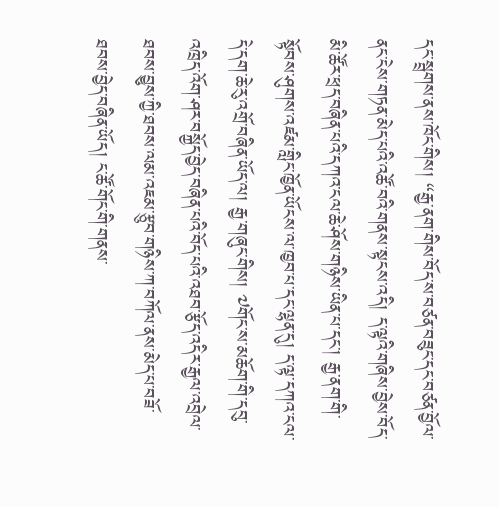དང་སྦྲགས་ནས་ཁོང་གིས། “རྒྱ་ནག་གིས་བོད་ས་བཙན་བཟུང་དང་བཙན་བྱོལ་ནང་ངེས་གཏན་མེད་པའི་འཚོ་བའི་གནས་སྟངས་འདི། ད་ལྟའི་གཞིས་བྱེས་བོད་མི་ཚོར་ཕྲད་བཞིན་པའི་དཀའ་ངལ་ཆེ་ཤོས་གཉིས་ཡིན་པ་དང་། རྒྱ་ནག་གི་སྟོབས་ཤུགས་འཛམ་གླིང་ཁྱོན་ཡོངས་ལ་ཁྱབ་པ་དང་ལྷན་དུ། ད་ལྟ་དཀའ་ངལ་དེ་དག་ཆེ་རུ་འགྲོ་བཞིན་ཡོད་ལ། རྒྱ་གཞུང་གིས། ༧གོང་ས་མཆོག་གི་དབུ་འཁྲིད་འོག་ཤར་བསྐྱོད་བྱེད་བཞིན་པའི་བོད་པའི་འཐབ་རྩོད་འདིར་རྒྱལ་འབྲེལ་ཐབས་བྱུས་ཀྱི་ཐབས་ལམ་འཇམ་རྩུབ་གཉིས་ཀ་བཀོལ་ནས་མེད་པ་བཟོ་ཐབས་བྱེད་བཞིན་ཡོད། ང་ཚོ་གོང་གི་གནས་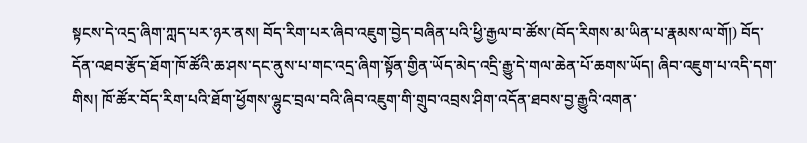སྟངས་དེ་འདྲ་ཞིག་ཀླད་པར་ཉར་ནས། བོད་རིག་པར་ཞིབ་འཇུག་བྱེད་བཞིན་པའི་ཕྱི་རྒྱལ་བ་ཚོས་(བོད་རིགས་མ་ཡིན་པ་རྣམས་ལ་གོ།) བོད་དོན་འཐབ་རྩོད་ཐོག་ཁོ་ཚོའི་ཆ་ཤས་དང་ནུས་པ་གང་འདྲ་ཞིག་སྟོན་གྱིན་ཡོད་མེད་འདྲི་རྒྱུ་དེ་གལ་ཆེན་པོ་ཆགས་ཡོད། ཞིབ་འཇུག་པ་འདི་དག་གིས། ཁོ་ཚོར་བོད་རིག་པའི་ཐོག་ཕྱོགས་ལྷུང་བྲལ་བའི་ཞིབ་འཇུག་གི་གྲུབ་འབྲས་ཤིག་འདོན་ཐབས་བྱ་རྒྱུའི་འགན་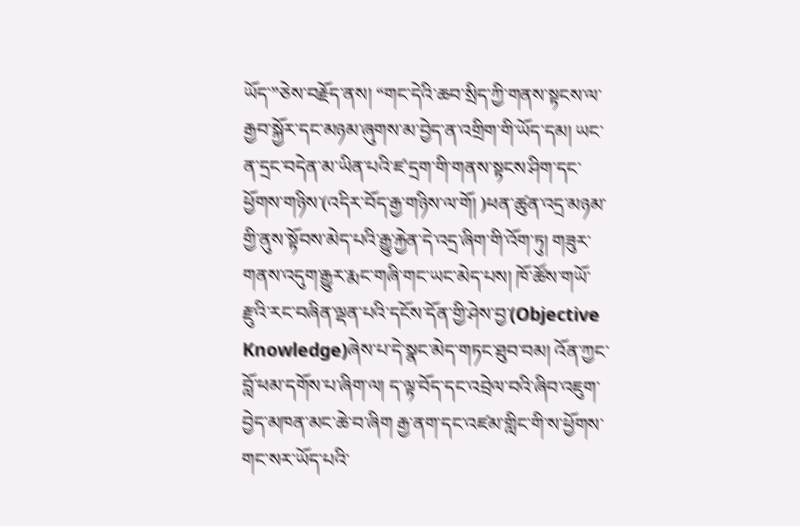ཡོད་”ཅེས་བརྗོད་ནས། “གང་དེའི་ཆབ་སྲིད་ཀྱི་གནས་སྟངས་ལ་རྒྱབ་སྐྱོར་དང་མཉམ་ཞུགས་མ་བྱེད་ན་འགྲིག་གི་ཡོད་དམ། ཡང་ན་དྲང་བདེན་མ་ཡིན་པའི་ཛ་དྲག་གི་གནས་སྟངས་ཤིག་དང་ཕྱོགས་གཉིས་(འདིར་བོད་རྒྱ་གཉིས་ལ་གོ། )ཕན་ཚུན་འདྲ་མཉམ་གྱི་ནུས་སྟོབས་མེད་པའི་རྒྱུ་རྐྱེན་དེ་འདྲ་ཞིག་གི་འོག་ཏུ། གཟུར་གནས་འདུག་རྒྱུར་རྨང་གཞི་གང་ཡང་མེད་པས། ཁོ་ཚོས་གཡོ་རྫུའི་རང་བཞིན་ལྡན་པའི་དངོས་དོན་གྱི་ཤེས་བྱ་(Objective Knowledge)ཞེས་པ་དེ་སྣང་མེད་གཏང་ཐུབ་བམ། འོན་ཀྱང་བློ་ཕམ་དགོས་པ་ཞིག་ལ། ད་ལྟ་བོད་དང་འབྲེལ་བའི་ཞིབ་འཇུག་བྱེད་མཁན་མང་ཆེ་བ་ཞིག རྒྱ་ནག་དང་འཛམ་གླིང་གི་ས་ཕྱོགས་གང་སར་ཡོད་པའི་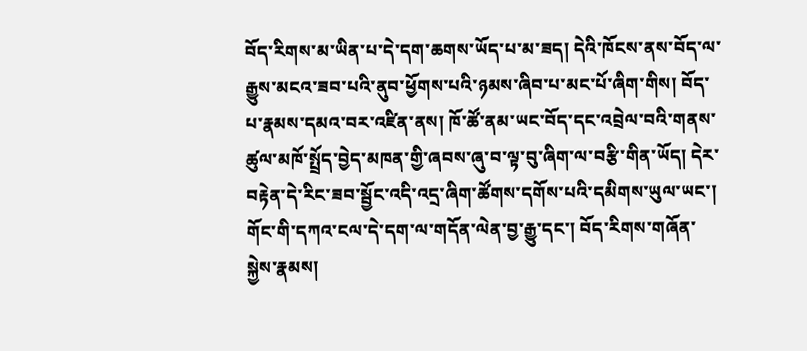བོད་རིགས་མ་ཡིན་པ་དེ་དག་ཆགས་ཡོད་པ་མ་ཟད། དེའི་ཁོངས་ནས་བོད་ལ་རྒྱུས་མངའ་ཟབ་པའི་ནུབ་ཕྱོགས་པའི་ཉམས་ཞིབ་པ་མང་པོ་ཞིག་གིས། བོད་པ་རྣམས་དམའ་བར་འཛིན་ནས། ཁོ་ཚོ་ནམ་ཡང་བོད་དང་འབྲེལ་བའི་གནས་ཚུལ་མཁོ་སྤྲོད་བྱེད་མཁན་གྱི་ཞབས་ཞུ་བ་ལྟ་བུ་ཞིག་ལ་བརྩི་གིན་ཡོད། དེར་བརྟེན་དེ་རིང་ཟབ་སྦྱོང་འདི་འདྲ་ཞིག་ཚོགས་དགོས་པའི་དམིགས་ཡུལ་ཡང་། གོང་གི་དཀའ་ངལ་དེ་དག་ལ་གདོན་ལེན་བྱ་རྒྱུ་དང་། བོད་རིགས་གཞོན་སྐྱེས་རྣམས།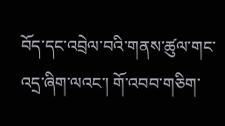བོད་དང་འབྲེལ་བའི་གནས་ཚུལ་གང་འདྲ་ཞིག་ལའང་། གོ་འབབ་གཅིག་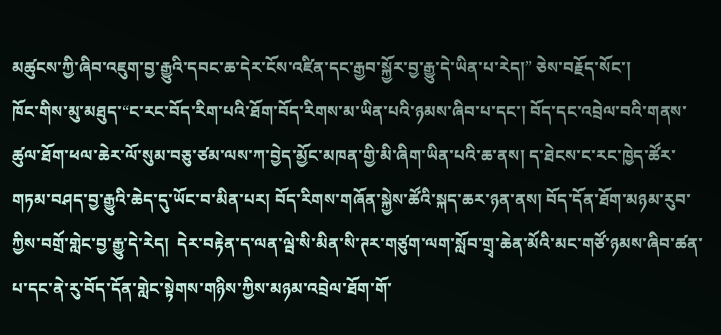མཚུངས་ཀྱི་ཞིབ་འཇུག་བྱ་རྒྱུའི་དབང་ཆ་དེར་ངོས་འཛིན་དང་རྒྱབ་སྐྱོར་བྱ་རྒྱུ་དེ་ཡིན་པ་རེད།” ཅེས་བརྗོད་སོང་།
ཁོང་གིས་མུ་མཐུད་“ང་རང་བོད་རིག་པའི་ཐོག་བོད་རིགས་མ་ཡིན་པའི་ཉམས་ཞིབ་པ་དང་། བོད་དང་འབྲེལ་བའི་གནས་ཚུལ་ཐོག་ཕལ་ཆེར་ལོ་སུམ་བཅུ་ཙམ་ལས་ཀ་བྱེད་མྱོང་མཁན་གྱི་མི་ཞིག་ཡིན་པའི་ཆ་ནས། ད་ཐེངས་ང་རང་ཁྱེད་ཚོར་གཏམ་བཤད་བྱ་རྒྱུའི་ཆེད་དུ་ཡོང་བ་མིན་པར། བོད་རིགས་གཞོན་སྐྱེས་ཚོའི་སྐད་ཆར་ཉན་ནས། བོད་དོན་ཐོག་མཉམ་རུབ་ཀྱིས་བགྲོ་གླེང་བྱ་རྒྱུ་དེ་རེད།  དེར་བརྟེན་ད་ལན་ལྦེ་སི་མིན་སི་ཊར་གཙུག་ལག་སློབ་གྲྭ་ཆེན་མོའི་མང་གཙོ་ཉམས་ཞིབ་ཚན་པ་དང་ནེ་རུ་བོད་དོན་གླེང་སྟེགས་གཉིས་ཀྱིས་མཉམ་འབྲེལ་ཐོག་གོ་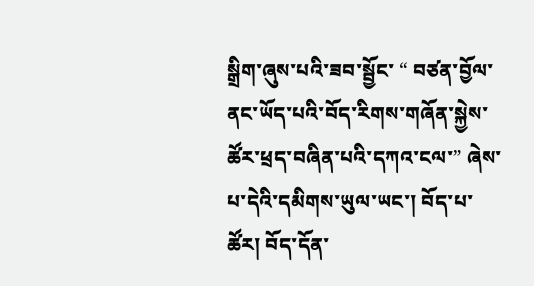སྒྲིག་ཞུས་པའི་ཟབ་སྦྱོང་ “ བཙན་བྱོལ་ནང་ཡོད་པའི་བོད་རིགས་གཞོན་སྐྱེས་ཚོར་ཕྲད་བཞིན་པའི་དཀའ་ངལ་” ཞེས་པ་དེའི་དམིགས་ཡུལ་ཡང་། བོད་པ་ཚོར། བོད་དོན་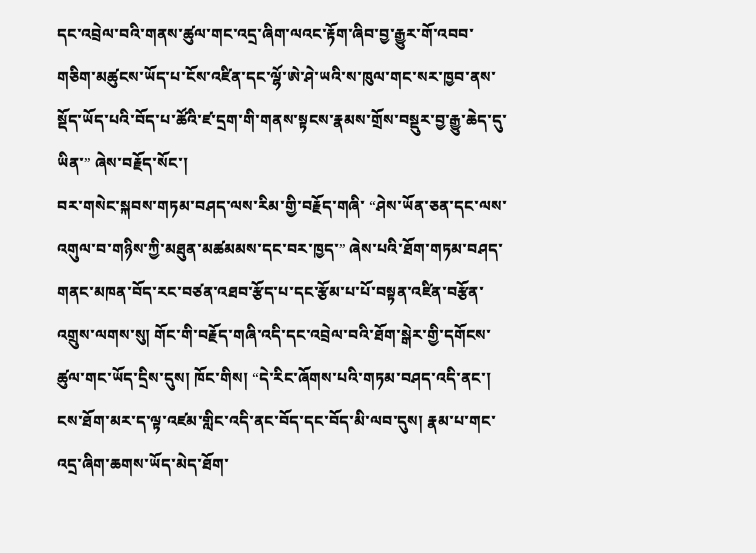དང་འབྲེལ་བའི་གནས་ཚུལ་གང་འདྲ་ཞིག་ལའང་རྟོག་ཞིབ་བྱ་རྒྱུར་གོ་འབབ་གཅིག་མཚུངས་ཡོད་པ་ངོས་འཛིན་དང་ལྷོ་ཨེ་ཤེ་ཡའི་ས་ཁུལ་གང་སར་ཁྱབ་ནས་སྡོད་ཡོད་པའི་བོད་པ་ཚོའི་ཛ་དྲག་གི་གནས་སྟངས་རྣམས་གྲོས་བསྡུར་བྱ་རྒྱུ་ཆེད་དུ་ཡིན་” ཞེས་བརྗོད་སོང་།
བར་གསེང་སྐབས་གཏམ་བཤད་ལས་རིམ་གྱི་བརྗོད་གཞི་ “ཤེས་ཡོན་ཅན་དང་ལས་འགུལ་བ་གཉིས་ཀྱི་མཐུན་མཚམམས་དང་བར་ཁྱད་” ཞེས་པའི་ཐོག་གཏམ་བཤད་གནང་མཁན་བོད་རང་བཙན་འཐབ་རྩོད་པ་དང་རྩོམ་པ་པོ་བསྟན་འཛིན་བརྩོན་འགྲུས་ལགས་སུ། གོང་གི་བརྗོད་གཞི་འདི་དང་འབྲེལ་བའི་ཐོག་སྒེར་གྱི་དགོངས་ཚུལ་གང་ཡོད་དྲིས་དུས། ཁོང་གིས། “དེ་རིང་ཞོགས་པའི་གཏམ་བཤད་འདི་ནང་། ངས་ཐོག་མར་ད་ལྟ་འཛམ་གླིང་འདི་ནང་བོད་དང་བོད་མི་ལབ་དུས། རྣམ་པ་གང་འདྲ་ཞིག་ཆགས་ཡོད་མེད་ཐོག་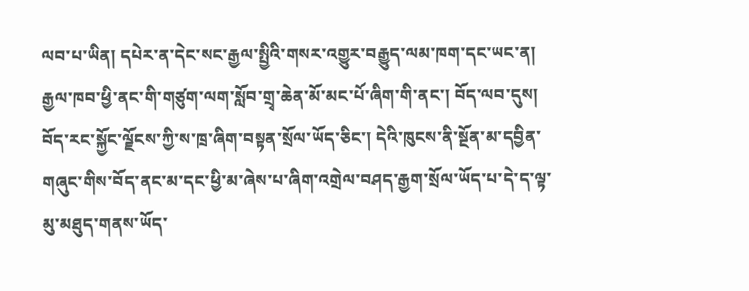ལབ་པ་ཡིན། དཔེར་ན་དེང་སང་རྒྱལ་སྤྱིའི་གསར་འགྱུར་བརྒྱུད་ལམ་ཁག་དང་ཡང་ན། རྒྱལ་ཁབ་ཕྱི་ནང་གི་གཙུག་ལག་སློབ་གྲྭ་ཆེན་མོ་མང་པོ་ཞིག་གི་ནང་། བོད་ལབ་དུས། བོད་རང་སྐྱོང་ལྗོངས་ཀྱི་ས་ཁྲ་ཞིག་བསྟན་སྲོལ་ཡོད་ཅིང་། དེའི་ཁུངས་ནི་སྔོན་མ་དབྱིན་གཞུང་གིས་བོད་ནང་མ་དང་ཕྱི་མ་ཞེས་པ་ཞིག་འགྲེལ་བཤད་རྒྱག་སྲོལ་ཡོད་པ་དེ་ད་ལྟ་མུ་མཐུད་གནས་ཡོད་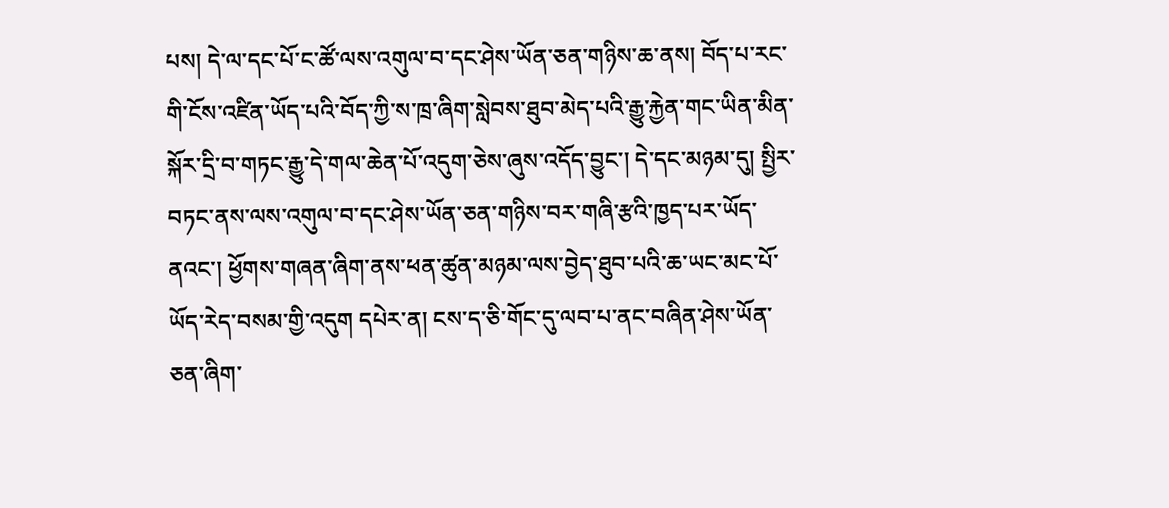པས། དེ་ལ་དང་པོ་ང་ཚོ་ལས་འགུལ་བ་དང་ཤེས་ཡོན་ཅན་གཉིས་ཆ་ནས། བོད་པ་རང་གི་ངོས་འཛིན་ཡོད་པའི་བོད་ཀྱི་ས་ཁྲ་ཞིག་སླེབས་ཐུབ་མེད་པའི་རྒྱུ་རྐྱེན་གང་ཡིན་མིན་སྐོར་དྲི་བ་གཏང་རྒྱུ་དེ་གལ་ཆེན་པོ་འདུག་ཅེས་ཞུས་འདོད་བྱུང་། དེ་དང་མཉམ་དུ། སྤྱིར་བཏང་ནས་ལས་འགུལ་བ་དང་ཤེས་ཡོན་ཅན་གཉིས་བར་གཞི་རྩའི་ཁྱད་པར་ཡོད་ནའང་། ཕྱོགས་གཞན་ཞིག་ནས་ཕན་ཚུན་མཉམ་ལས་བྱེད་ཐུབ་པའི་ཆ་ཡང་མང་པོ་ཡོད་རེད་བསམ་གྱི་འདུག དཔེར་ན། ངས་ད་ཅི་གོང་དུ་ལབ་པ་ནང་བཞིན་ཤེས་ཡོན་ཅན་ཞིག་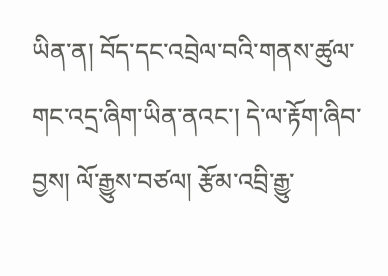ཡིན་ན། བོད་དང་འབྲེལ་བའི་གནས་ཚུལ་གང་འདྲ་ཞིག་ཡིན་ནའང་། དེ་ལ་རྟོག་ཞིབ་བྱས། ལོ་རྒྱུས་བཙལ། རྩོམ་འབྲི་རྒྱུ་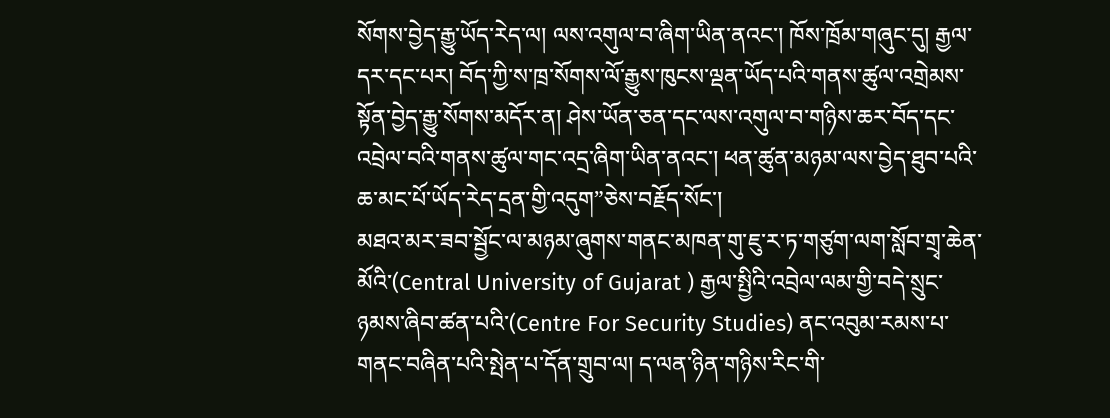སོགས་བྱེད་རྒྱུ་ཡོད་རེད་ལ། ལས་འགུལ་བ་ཞིག་ཡིན་ནའང་། ཁོས་ཁྲོམ་གཞུང་དུ། རྒྱལ་དར་དང་པར། བོད་ཀྱི་ས་ཁྲ་སོགས་ལོ་རྒྱུས་ཁུངས་ལྡན་ཡོད་པའི་གནས་ཚུལ་འགྲེམས་སྟོན་བྱེད་རྒྱུ་སོགས་མདོར་ན། ཤེས་ཡོན་ཅན་དང་ལས་འགུལ་བ་གཉིས་ཆར་བོད་དང་འབྲེལ་བའི་གནས་ཚུལ་གང་འདྲ་ཞིག་ཡིན་ནའང་། ཕན་ཚུན་མཉམ་ལས་བྱེད་ཐུབ་པའི་ཆ་མང་པོ་ཡོད་རེད་དྲན་གྱི་འདུག”ཅེས་བརྗོད་སོང་།
མཐའ་མར་ཟབ་སྦྱོང་ལ་མཉམ་ཞུགས་གནང་མཁན་གུ་ཇུ་ར་ཏ་གཙུག་ལག་སློབ་གྲྭ་ཆེན་མོའི་(Central University of Gujarat ) རྒྱལ་སྤྱིའི་འབྲེལ་ལམ་གྱི་བདེ་སྲུང་ཉམས་ཞིབ་ཚན་པའི་(Centre For Security Studies) ནང་འབུམ་རམས་པ་གནང་བཞིན་པའི་སྤེན་པ་དོན་གྲུབ་ལ། ད་ལན་ཉིན་གཉིས་རིང་གི་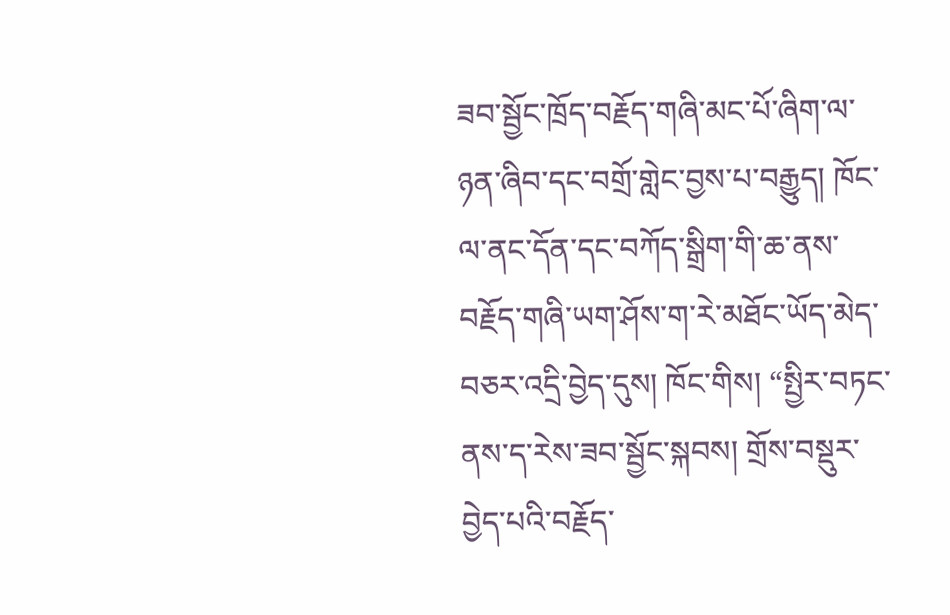ཟབ་སྦྱོང་ཁྲོད་བརྗོད་གཞི་མང་པོ་ཞིག་ལ་ཉན་ཞིབ་དང་བགྲོ་གླེང་བྱས་པ་བརྒྱུད། ཁོང་ལ་ནང་དོན་དང་བཀོད་སྒྲིག་གི་ཆ་ནས་བརྗོད་གཞི་ཡག་ཤོས་ག་རེ་མཐོང་ཡོད་མེད་བཅར་འདྲི་བྱེད་དུས། ཁོང་གིས། “སྤྱིར་བཏང་ནས་ད་རེས་ཟབ་སྦྱོང་སྐབས། གྲོས་བསྡུར་བྱེད་པའི་བརྗོད་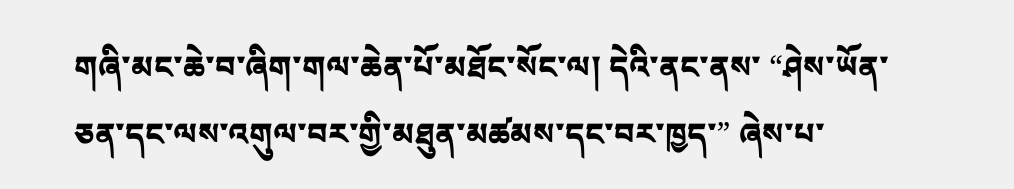གཞི་མང་ཆེ་བ་ཞིག་གལ་ཆེན་པོ་མཐོང་སོང་ལ། དེའི་ནང་ནས་ “ཤེས་ཡོན་ཅན་དང་ལས་འགུལ་བར་གྱི་མཐུན་མཚམས་དང་བར་ཁྱད་” ཞེས་པ་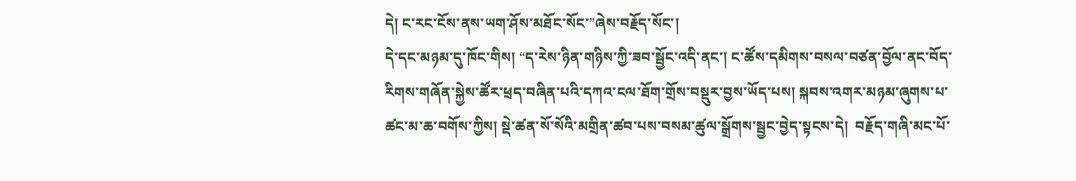དེ། ང་རང་ངོས་ནས་ཡག་ཤོས་མཐོང་སོང་”ཞེས་བརྗོད་སོང་།
དེ་དང་མཉམ་དུ་ཁོང་གིས། “ད་རེས་ཉིན་གཉིས་ཀྱི་ཟབ་སྦྱོང་འདི་ནང་། ང་ཚོས་དམིགས་བསལ་བཙན་བྱོལ་ནང་བོད་རིགས་གཞོན་སྐྱེས་ཚོར་ཕྲད་བཞིན་པའི་དཀའ་ངལ་ཐོག་གྲོས་བསྡུར་བྱས་ཡོད་པས། སྐབས་འགར་མཉམ་ཞུགས་པ་ཚང་མ་ཆ་བགོས་ཀྱིས། སྡེ་ཚན་སོ་སོའི་མགྲིན་ཚབ་པས་བསམ་ཚུལ་སྒྲོགས་སྦྱང་བྱེད་སྟངས་དེ།  བརྗོད་གཞི་མང་པོ་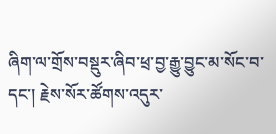ཞིག་ལ་གྲོས་བསྡུར་ཞིབ་ཕྲ་བྱ་རྒྱུ་བྱུང་མ་སོང་བ་དང་། རྗེས་སོར་ཚོགས་འདུར་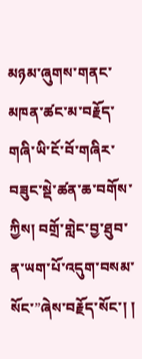མཉམ་ཞུགས་གནང་མཁན་ཚང་མ་བརྗོད་གཞི་ཡི་ངོ་བོ་གཞིར་བཟུང་སྡེ་ཚན་ཆ་བགོས་ཀྱིས། བགྲོ་གླེང་བྱ་ཐུབ་ན་ཡག་པོ་འདུག་བསམ་སོང་”ཞེས་བརྗོད་སོང་། །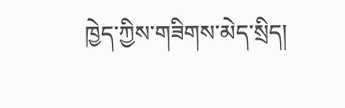ཁྱེད་ཀྱིས་གཟིགས་མེད་སྲིད།